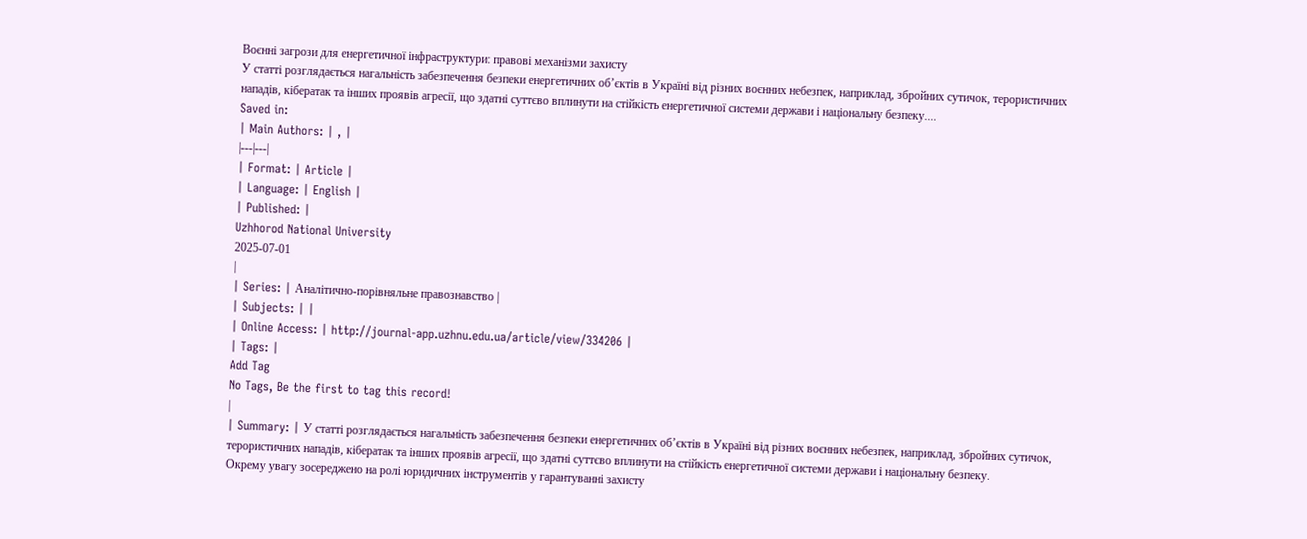Воєнні загрози для енергетичної інфраструктури: правові механізми захисту
У статті розглядається нагальність забезпечення безпеки енергетичних об’єктів в Україні від різних воєнних небезпек, наприклад, збройних сутичок, терористичних нападів, кібератак та інших проявів агресії, що здатні суттєво вплинути на стійкість енергетичної системи держави і національну безпеку....
Saved in:
| Main Authors: | , |
|---|---|
| Format: | Article |
| Language: | English |
| Published: |
Uzhhorod National University
2025-07-01
|
| Series: | Аналітично-порівняльне правознавство |
| Subjects: | |
| Online Access: | http://journal-app.uzhnu.edu.ua/article/view/334206 |
| Tags: |
Add Tag
No Tags, Be the first to tag this record!
|
| Summary: | У статті розглядається нагальність забезпечення безпеки енергетичних об’єктів в Україні від різних воєнних небезпек, наприклад, збройних сутичок, терористичних нападів, кібератак та інших проявів агресії, що здатні суттєво вплинути на стійкість енергетичної системи держави і національну безпеку.
Окрему увагу зосереджено на ролі юридичних інструментів у гарантуванні захисту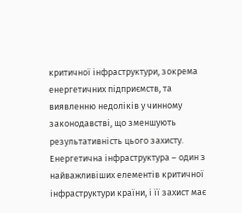критичної інфраструктури, зокрема енергетичних підприємств, та виявленню недоліків у чинному законодавстві, що зменшують результативність цього захисту.
Енергетична інфраструктура – один з найважливіших елементів критичної інфраструктури країни, і її захист має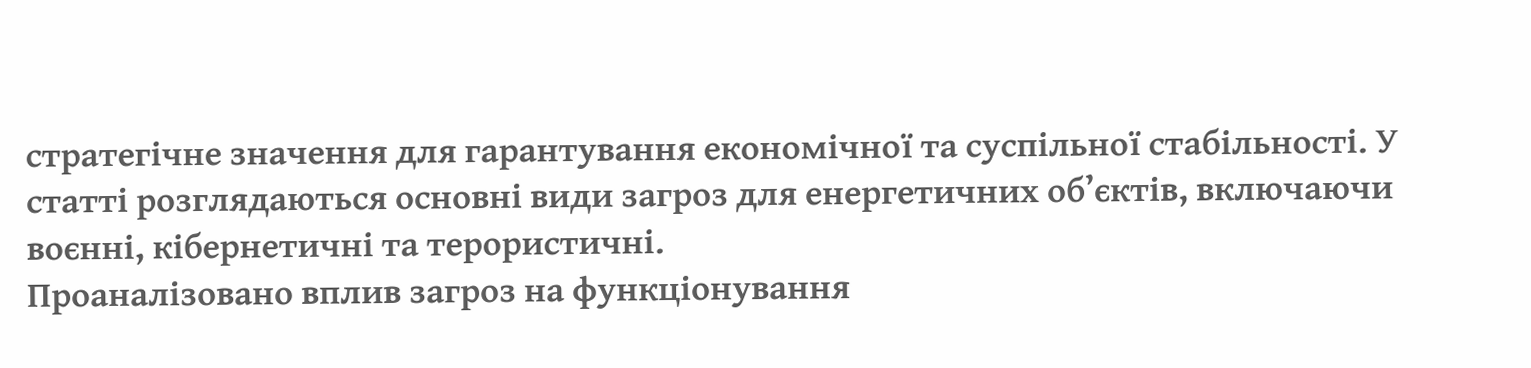стратегічне значення для гарантування економічної та суспільної стабільності. У статті розглядаються основні види загроз для енергетичних об’єктів, включаючи воєнні, кібернетичні та терористичні.
Проаналізовано вплив загроз на функціонування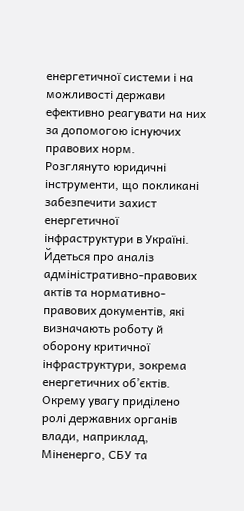енергетичної системи і на можливості держави ефективно реагувати на них за допомогою існуючих правових норм.
Розглянуто юридичні інструменти, що покликані забезпечити захист енергетичної інфраструктури в Україні. Йдеться про аналіз адміністративно-правових актів та нормативно-правових документів, які визначають роботу й оборону критичної інфраструктури, зокрема енергетичних об’єктів.
Окрему увагу приділено ролі державних органів влади, наприклад, Міненерго, СБУ та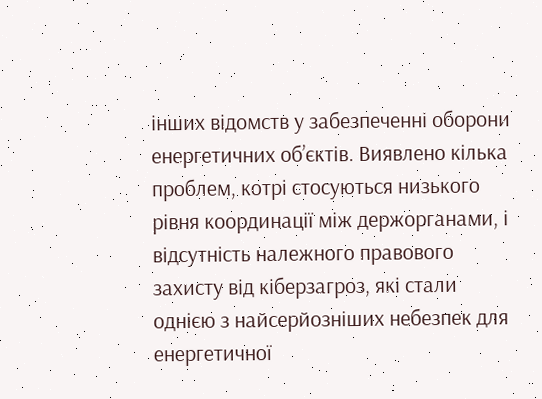інших відомств у забезпеченні оборони енергетичних об’єктів. Виявлено кілька проблем, котрі стосуються низького рівня координації між держорганами, і відсутність належного правового захисту від кіберзагроз, які стали однією з найсерйозніших небезпек для енергетичної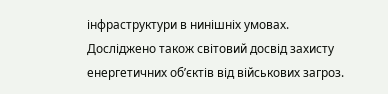інфраструктури в нинішніх умовах.
Досліджено також світовий досвід захисту енергетичних об’єктів від військових загроз.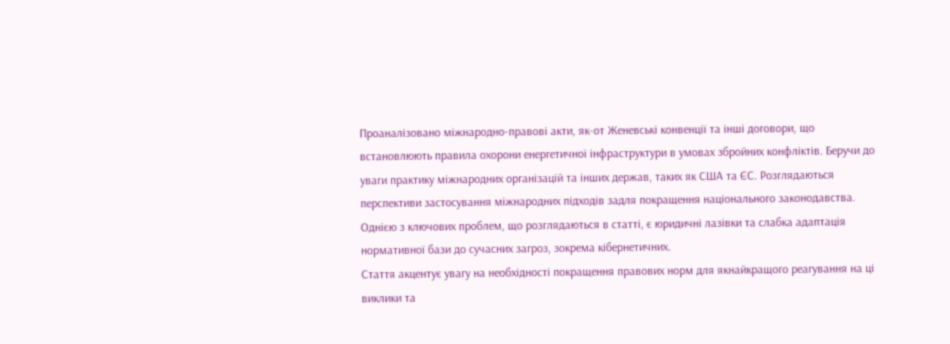Проаналізовано міжнародно-правові акти, як-от Женевські конвенції та інші договори, що встановлюють правила охорони енергетичної інфраструктури в умовах збройних конфліктів. Беручи до уваги практику міжнародних організацій та інших держав, таких як США та ЄС. Розглядаються перспективи застосування міжнародних підходів задля покращення національного законодавства.
Однією з ключових проблем, що розглядаються в статті, є юридичні лазівки та слабка адаптація нормативної бази до сучасних загроз, зокрема кібернетичних.
Стаття акцентує увагу на необхідності покращення правових норм для якнайкращого реагування на ці виклики та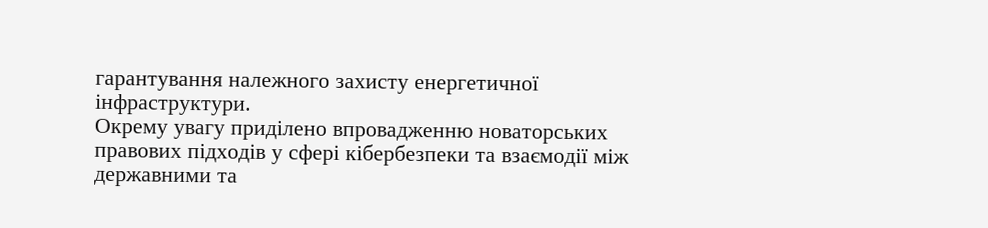гарантування належного захисту енергетичної інфраструктури.
Окрему увагу приділено впровадженню новаторських правових підходів у сфері кібербезпеки та взаємодії між державними та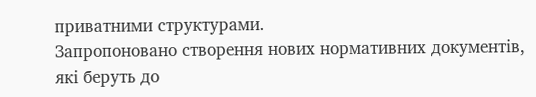приватними структурами.
Запропоновано створення нових нормативних документів, які беруть до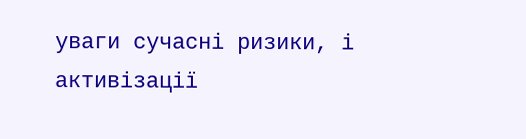уваги сучасні ризики, і активізації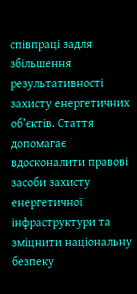співпраці задля збільшення результативності захисту енергетичних об’єктів. Стаття допомагає вдосконалити правові засоби захисту енергетичної інфраструктури та зміцнити національну безпеку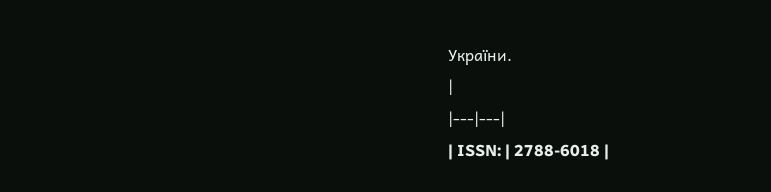України.
|
|---|---|
| ISSN: | 2788-6018 |